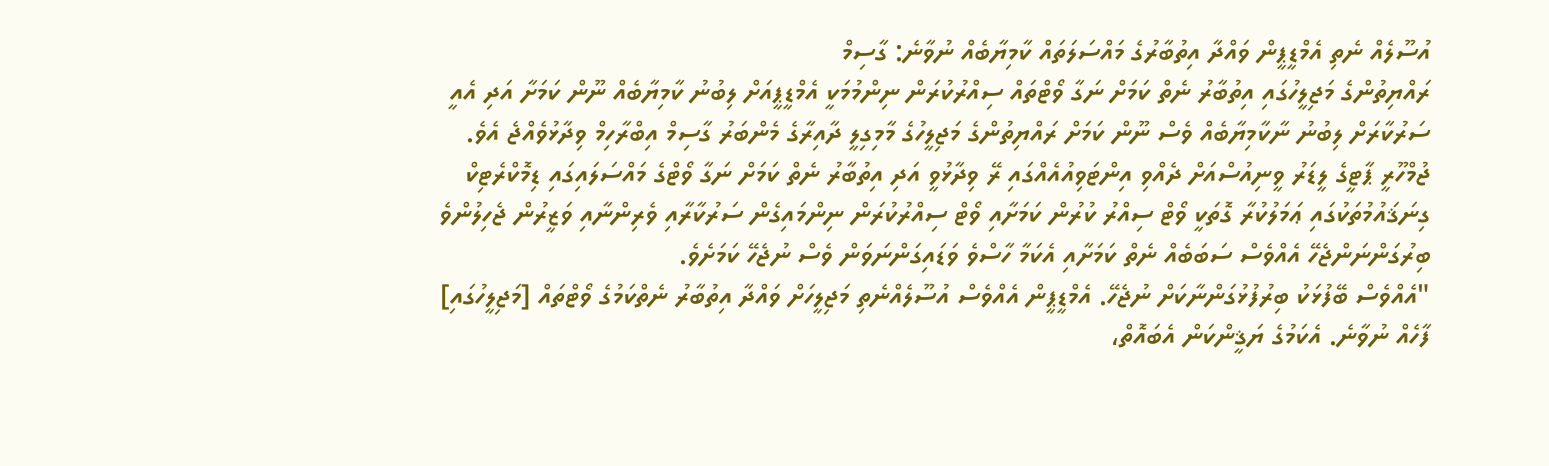އުސޫލެއް ނެތި އެމްޑީޕީން ވައްދާ އިތުބާރުގެ މައްސަލަތައް ކާމިޔާބެއް ނުވާނެ: ގާސިމް
ރައްޔިތުންގެ މަޖިލީހުގައި އިތުބާރު ނެތް ކަމަށް ނަގާ ވޯޓްތައް ސިއްރުކުރަން ނިންމުމަކީ އެމްޑީޕީއަށް ލިބުނު ކާމިޔާބެއް ނޫން ކަމަށާ އަދި އެއީ ސަރުކާރަށް ލިބުނު ނާކާމިޔާބެއް ވެސް ނޫން ކަމަށް ރައްޔިތުންގެ މަޖިލީހުގެ މާމިގިލީ ދާއިރާގެ މެންބަރު ގާސިމް އިބްރާހިމް ވިދާޅުވެއްޖެ އެވެ.
ޖުމްހޫރީ ޕާޓީގެ ލީޑަރު ވީނިއުސްއަށް ދެއްވި އިންޓަވިއުއެއްގައި ރޭ ވިދާޅުވީ އަދި އިތުބާރު ނެތް ކަމަށް ނަގާ ވޯޓްގެ މައްސަލައިގައި ޑިމޮކްރެޓިކް ގިނަޤައުމުތަކުގައި ޢަމަލުކުރާ ގޮތަކީ ވޯޓް ސިއްރު ކުރުން ކަމަށާއި ވޯޓް ސިއްރުކުރަން ނިންމައިގެން ސަރުކާރާއި ވެރިންނާއި ވަޒީރުން ޖެހިލުންވެ ބިރުގަންނަންޖެހޭ އެއްވެސް ސަބަބެއް ނެތް ކަމަށާއި އެކަމާ ހާސްވެ ވަޑައިގަންނަވަން ވެސް ނުޖެހޭ ކަމަށެވެ.
"އެއްވެސް ބޭފުޅަކު ބިރުފުޅުގަންނާކަށް ނުޖެހޭ. އެމްޑީޕީން އެއްވެސް އުސޫލެއްނެތި މަޖިލީހަށް ވައްދާ އިތުބާރު ނެތްކަމުގެ ވޯޓްތައް [މަޖިލީހުގައި] ފާހެއް ނުވާނެ. އެކަމުގެ ޔަޤީންކަން އެބައޮތް،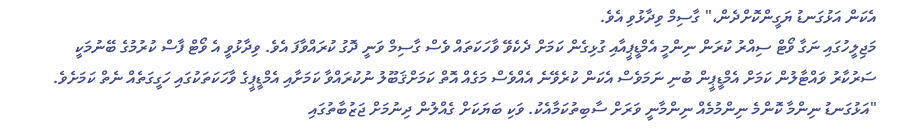އެކަން އަޅުގަނޑު ޔަގީންކޮށްދެން،" ގާސިމް ވިދާޅުވި އެވެ.
މަޖިލީހުގައި ނަގާ ވޯޓް ސިއްރު ކުރަން ނިންމީ އެމްޑީޕީއާއި ގުޅިގެން ކަމަށް ދެކެވޭ ވާހަކަތައް ވެސް ގާސިމް ވަނީ ދޮގު ކުރައްވާފަ އެވެ. ވިދާޅުވީ އެ ވޯޓް ފާސް ކުރުމުގެ ބޭނުމަކީ ސަރުކާރު ވައްޓާލުން ކަމަށް އެމްޑީޕީން ބުނި ނަމަވެސް އެކަން ކުރެވޭނެ އެއްވެސް މަގެއް އޮތް ކަމަށްޤަބޫލު ނުކުރައްވާ ކަމަށާއި އެމްޑީޕީގެ ވާހަކަތަކުގައި ހަގީގަތެއް ނެތް ކަމަށެވެ.
"އަޅުގަނޑު ނިންމާ ކޮންމެ ނިންމުމެއް ނިންމާނީ ވަރަށް ސާބިތުކަމާއެކު. ވަކި ބަޔަކަށް ގެއްލުން ދިނުމަށް ޖަޒުބާތުގައި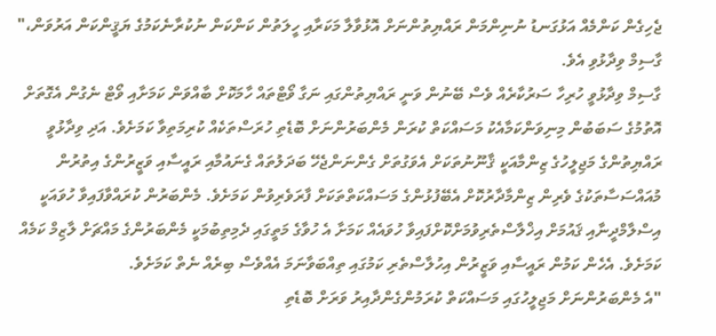ޖެހިގެން ކަންމެއް އަޅުގަނޑު ނުނިންމަން ރައްޔިތުންނަށް އޮޅުވާލާ މަކަރާއި ހީލަތުން ކަންކަން ނުކުރާނެކަމުގެ ޔަޤީންކަން އަރުވަން،" ގާސިމް ވިދާޅުވި އެވެ.
ގާސިމް ވިދާޅުވީ ހުރިހާ ސަރުކާރެއް ވެސް ބޭނުން ވަނީ ރައްޔިތުންގައި ނަގާ ވޯޓްތައް ހާމަކޮށް ބާއްވަން ކަމަށާއި ވޯޓް ނެގުން އެގޮތަށް އޮތުމުގެ ސަބަބުން މިނިވަންކަމާއެކު މަސައްކަތް ކުރަން މެންބަރުންނަށް ބޮޑެތި ހުރަސްތަކެއް ކުރިމަތިވާ ކަމަށެވެ. އަދި ވިދާޅުވީ ރައްޔިތުންގެ މަޖިލީހުގެ ޒިންމާއަކީ ޤާނޫނުތަކަށް އެވަގުތަށް ގެންނަންޖެހޭ ބަދަލުތައް ގެނައުމާއި ރައީސާއި ވަޒީރުންގެ އިތުރުން މުއައްސަސާތަކުގެ ވެރިން ޒިންމާދާރުކޮށް އެބޭފުޅުންގެ މަސައްކަތްތަކަށް ފާރަވެރިވުން ކަމަށެވެ. މެންބަރުން ކުރައްވާފައިވާ ހުވައަކީ އިސްލާމްދީނާއި ޤައުމަށް އިޚްލާސްތެރިވުމަށްކޮށްފައިވާ ހުވައެއް ކަމަށާ އެ ހުވާގެ މަތީގައި ދެމިތިބުމަކީ މެންބަރުންގެ މައްޗަށް ލާޒިމް ކަމެއް ކަމަށެވެ. އެހެން ކަމުން ރައީސާއި ވަޒީރުން އިހުލާސްތެރި ކަމުގައި ތިއްބަވާނަމަ އެއްވެސް ބިރެއް ނެތް ކަމަށެވެ.
"އެ މެންބަރުންނަށް މަޖިލީހުގައި މަސައްކަތް ކުރަމުންގެންދާއިރު ވަރަށް ބޮޑެތި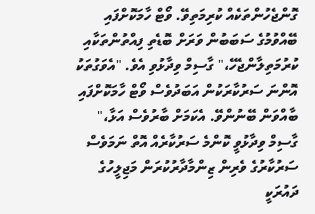ގޮންޖެހުންތަކެއް ކުރިމަތިވޭ. ވޯޓް ހާމަކޮށްފައި ބޭއްވުމުގެ ސަބަބުން ވަރަށް ބޮޑެތި ފިއްތުންތަކާއި ކުރުމަތިލާންޖެހޭ،" ގާސިމް ވިދާޅުވި އެވެ. "އެވަގުތަކު އޮންނަ ސަރުކާރަކުން އަބަދުވެސް ވޯޓް ހާމަކޮށްފައި ބާއްވަން ބޭނުންވޭ. އެކަމަށް ބާރުވެސް އަޅާ،"
ގާސިމް ވިދާޅުވީ ކޮންމެ ސަރުކާރެއް އޮތް ނަމަވެސް ސަރުކާރުގެ ވެރިން ޒިންމާދާރުކުރަން މަޖިލީހުގެ ދައުރަކީ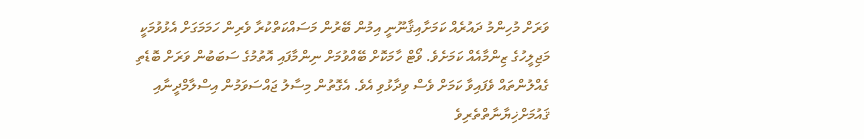ވަރަށް މުހިންމު ދައުރެއް ކަމަށާއިޤާނޫނީ އިމުން ބޭރުން މަސައްކަތްކުރާ ވެރިން ހަމަމަގަށް އެޅުވުމަކީ މަޖިލީހުގެ ޒިންމާއެއް ކަމަށެވެ. ވޯޓް ހާމަކޮށް ބޭއްވުމަށް ނިންމާފައި އޮތުމުގެ ސަބަބުން ވަރަށް ބޮޑެތި ގެއްލުންތައް ވެފައިވާ ކަމަށް ވެސް ވިދާޅުވި އެވެ. އެގޮތުން މިސާލު ޖައްސަވަމުން އިސްލާމްދީނާއި ޤައުމަށްޚިޔާނާތްތެރިވެ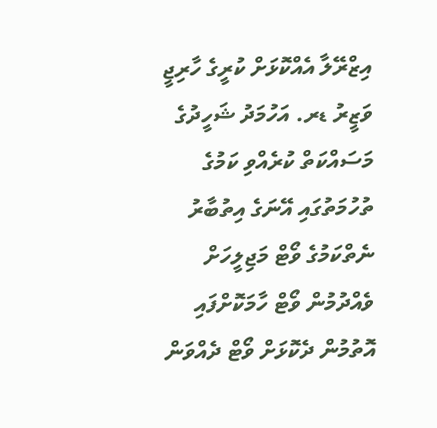އިޒްރޭލާ އެއްކޮޅަށް ކުރީގެ ހާރިޖީ ވަޒީރު ޑރ. އަހުމަދު ޝަހީދުގެ މަސައްކަތް ކުރެއްވި ކަމުގެ ތުހުމަތުގައި އޭނަގެ އިތުބާރު ނެތްކަމުގެ ވޯޓް މަޖިލީހަށް ވެއްދުމުން ވޯޓް ހާމަކޮށްފައި އޮތުމުން ދެކޮޅަށް ވޯޓް ދެއްވަން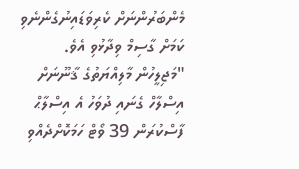މެންބަރުންނަށް ކެރިވަޑައިނުގެންނެވި ކަމަށް ގާސިމް ވިދާޅުވި އެވެ.
"މަޖިލީހުން މާލިއްޔަތުގެ ޤާނޫނަށް އިސްލާހް ގެނައި ދުވަހު އެ އިސްލާޙް ފާސްކުރަން 39 ވޯޓް ހަމަކޮށްދެއްވި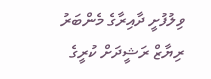ވިލުފުށީ ދާއިރާގެ މެންބަރު ރިޔާޒް ރަޝީދަށް ކުރީގެ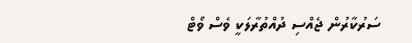ސަރުކާރުން ޖެއްސި ދުއްތުރާލަކީ ވެސް ވޯޓް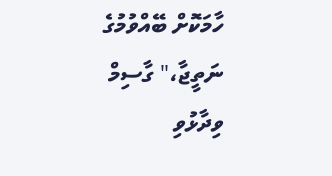ހާމަކޮށް ބޭއްވުމުގެ ނަތީޖާ،" ގާސިމް ވިދާޅުވި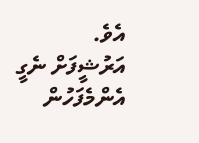އެވެ.
އަރުޝީފަށް ނެގީ
އެންމެފަހުން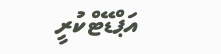އަޕްޑޭޓްކުރީ